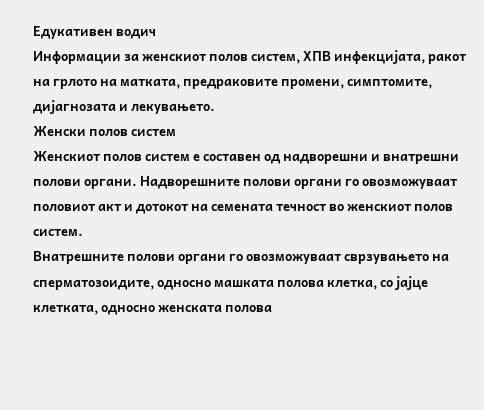Едукативен водич
Информации за женскиот полов систем, ХПВ инфекцијата, ракот на грлото на матката, предраковите промени, симптомите, дијагнозата и лекувањето.
Женски полов систем
Женскиот полов систем е составен од надворешни и внатрешни полови органи. Надворешните полови органи го овозможуваат половиот акт и дотокот на семената течност во женскиот полов систем.
Внатрешните полови органи го овозможуваат сврзувањето на сперматозоидите, односно машката полова клетка, со јајце клетката, односно женската полова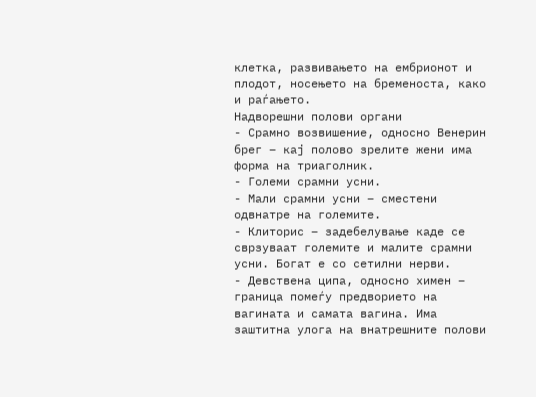клетка, развивањето на ембрионот и плодот, носењето на бременоста, како и раѓањето.
Надворешни полови органи
- Срамно возвишение, односно Венерин брег – кај полово зрелите жени има форма на триаголник.
- Големи срамни усни.
- Мали срамни усни – сместени одвнатре на големите.
- Клиторис – задебелување каде се сврзуваат големите и малите срамни усни. Богат е со сетилни нерви.
- Девствена ципа, односно химен – граница помеѓу предворието на вагината и самата вагина. Има заштитна улога на внатрешните полови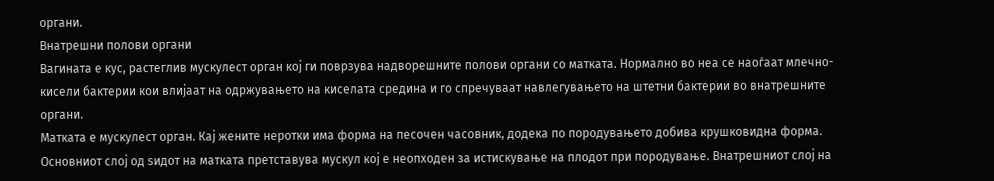органи.
Внатрешни полови органи
Вагината е кус, растеглив мускулест орган кој ги поврзува надворешните полови органи со матката. Нормално во неа се наоѓаат млечно-кисели бактерии кои влијаат на одржувањето на киселата средина и го спречуваат навлегувањето на штетни бактерии во внатрешните органи.
Матката е мускулест орган. Кај жените неротки има форма на песочен часовник, додека по породувањето добива крушковидна форма. Основниот слој од ѕидот на матката претставува мускул кој е неопходен за истискување на плодот при породување. Внатрешниот слој на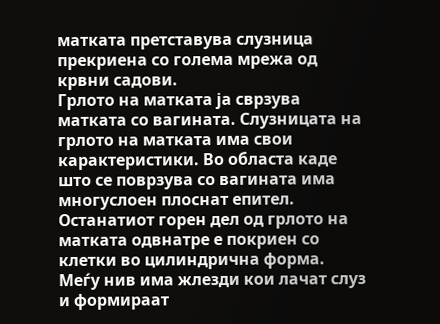матката претставува слузница прекриена со голема мрежа од крвни садови.
Грлото на матката ја сврзува матката со вагината. Слузницата на грлото на матката има свои карактеристики. Во областа каде што се поврзува со вагината има многуслоен плоснат епител. Останатиот горен дел од грлото на матката одвнатре е покриен со клетки во цилиндрична форма. Меѓу нив има жлезди кои лачат слуз и формираат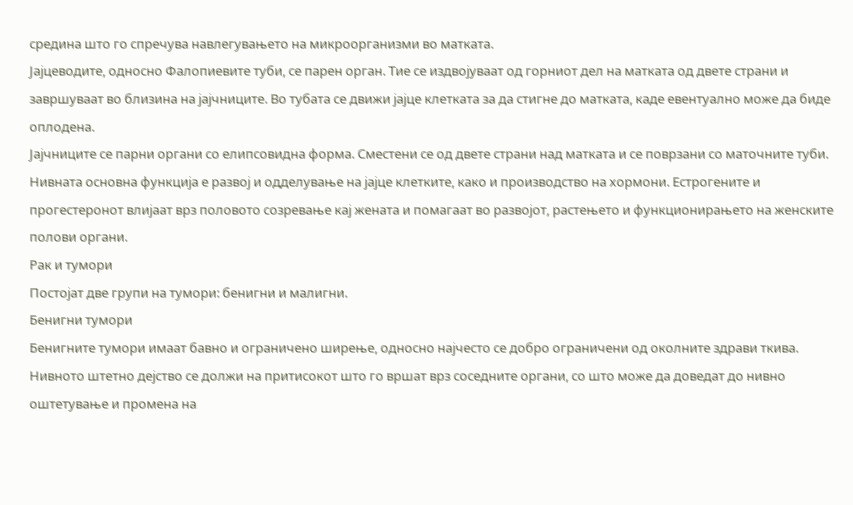средина што го спречува навлегувањето на микроорганизми во матката.
Јајцеводите, односно Фалопиевите туби, се парен орган. Тие се издвојуваат од горниот дел на матката од двете страни и завршуваат во близина на јајчниците. Во тубата се движи јајце клетката за да стигне до матката, каде евентуално може да биде оплодена.
Јајчниците се парни органи со елипсовидна форма. Сместени се од двете страни над матката и се поврзани со маточните туби. Нивната основна функција е развој и одделување на јајце клетките, како и производство на хормони. Естрогените и прогестеронот влијаат врз половото созревање кај жената и помагаат во развојот, растењето и функционирањето на женските полови органи.
Рак и тумори
Постојат две групи на тумори: бенигни и малигни.
Бенигни тумори
Бенигните тумори имаат бавно и ограничено ширење, односно најчесто се добро ограничени од околните здрави ткива. Нивното штетно дејство се должи на притисокот што го вршат врз соседните органи, со што може да доведат до нивно оштетување и промена на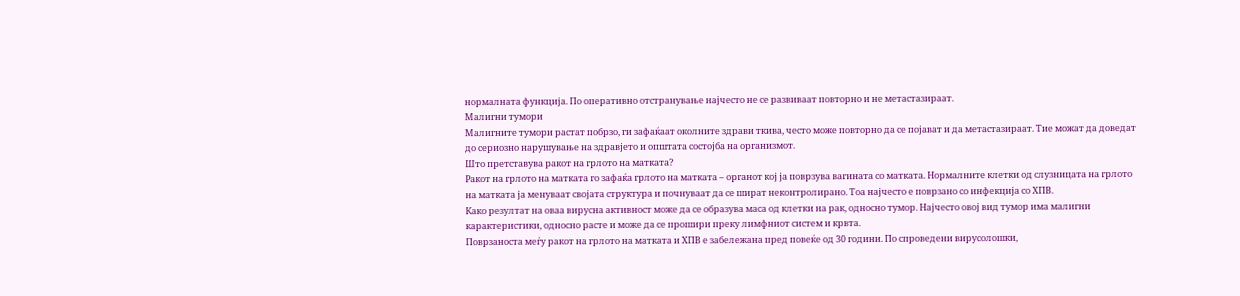нормалната функција. По оперативно отстранување најчесто не се развиваат повторно и не метастазираат.
Малигни тумори
Малигните тумори растат побрзо, ги зафаќаат околните здрави ткива, често може повторно да се појават и да метастазираат. Тие можат да доведат до сериозно нарушување на здравјето и општата состојба на организмот.
Што претставува ракот на грлото на матката?
Ракот на грлото на матката го зафаќа грлото на матката – органот кој ја поврзува вагината со матката. Нормалните клетки од слузницата на грлото на матката ја менуваат својата структура и почнуваат да се шират неконтролирано. Тоа најчесто е поврзано со инфекција со ХПВ.
Како резултат на оваа вирусна активност може да се образува маса од клетки на рак, односно тумор. Најчесто овој вид тумор има малигни карактеристики, односно расте и може да се прошири преку лимфниот систем и крвта.
Поврзаноста меѓу ракот на грлото на матката и ХПВ е забележана пред повеќе од 30 години. По спроведени вирусолошки,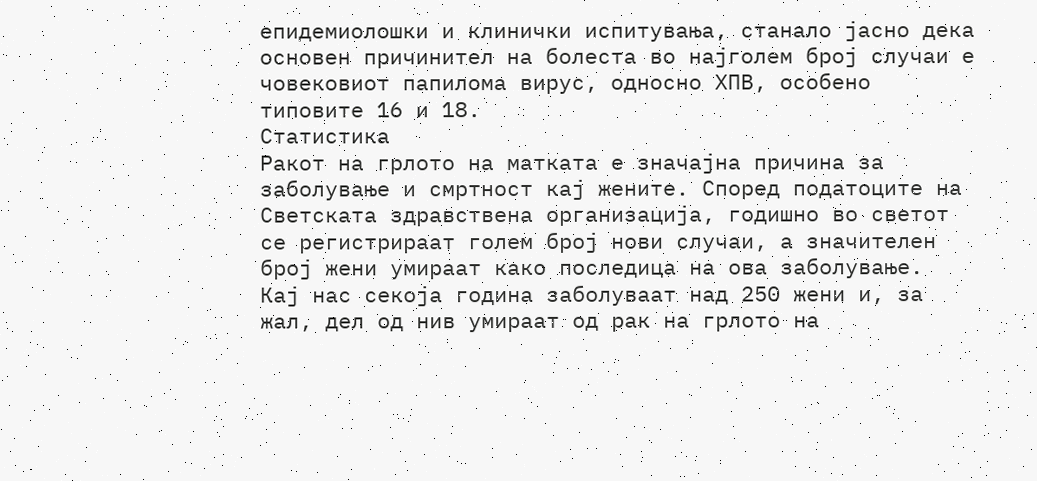епидемиолошки и клинички испитувања, станало јасно дека основен причинител на болеста во најголем број случаи е човековиот папилома вирус, односно ХПВ, особено типовите 16 и 18.
Статистика
Ракот на грлото на матката е значајна причина за заболување и смртност кај жените. Според податоците на Светската здравствена организација, годишно во светот се регистрираат голем број нови случаи, а значителен број жени умираат како последица на ова заболување.
Кај нас секоја година заболуваат над 250 жени и, за жал, дел од нив умираат од рак на грлото на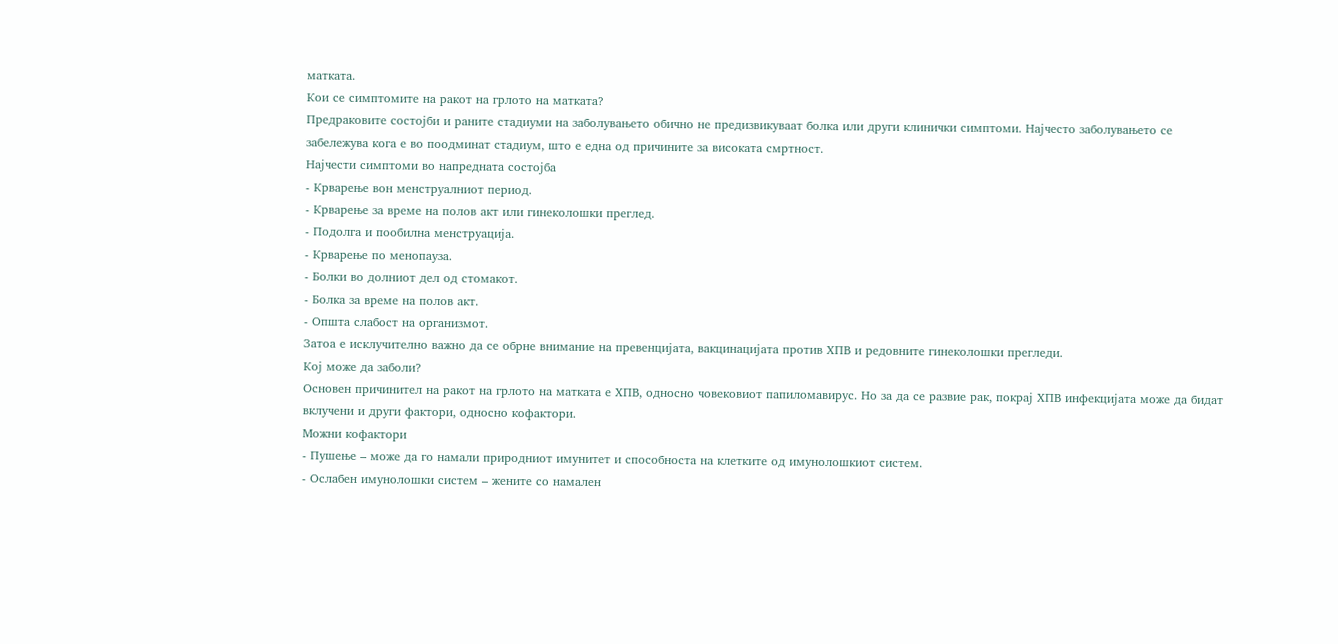матката.
Кои се симптомите на ракот на грлото на матката?
Предраковите состојби и раните стадиуми на заболувањето обично не предизвикуваат болка или други клинички симптоми. Најчесто заболувањето се забележува кога е во поодминат стадиум, што е една од причините за високата смртност.
Најчести симптоми во напредната состојба
- Крварење вон менструалниот период.
- Крварење за време на полов акт или гинеколошки преглед.
- Подолга и пообилна менструација.
- Крварење по менопауза.
- Болки во долниот дел од стомакот.
- Болка за време на полов акт.
- Општа слабост на организмот.
Затоа е исклучително важно да се обрне внимание на превенцијата, вакцинацијата против ХПВ и редовните гинеколошки прегледи.
Кој може да заболи?
Основен причинител на ракот на грлото на матката е ХПВ, односно човековиот папиломавирус. Но за да се развие рак, покрај ХПВ инфекцијата може да бидат вклучени и други фактори, односно кофактори.
Можни кофактори
- Пушење – може да го намали природниот имунитет и способноста на клетките од имунолошкиот систем.
- Ослабен имунолошки систем – жените со намален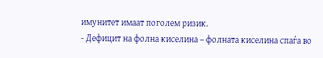имунитет имаат поголем ризик.
- Дефицит на фолна киселина – фолната киселина спаѓа во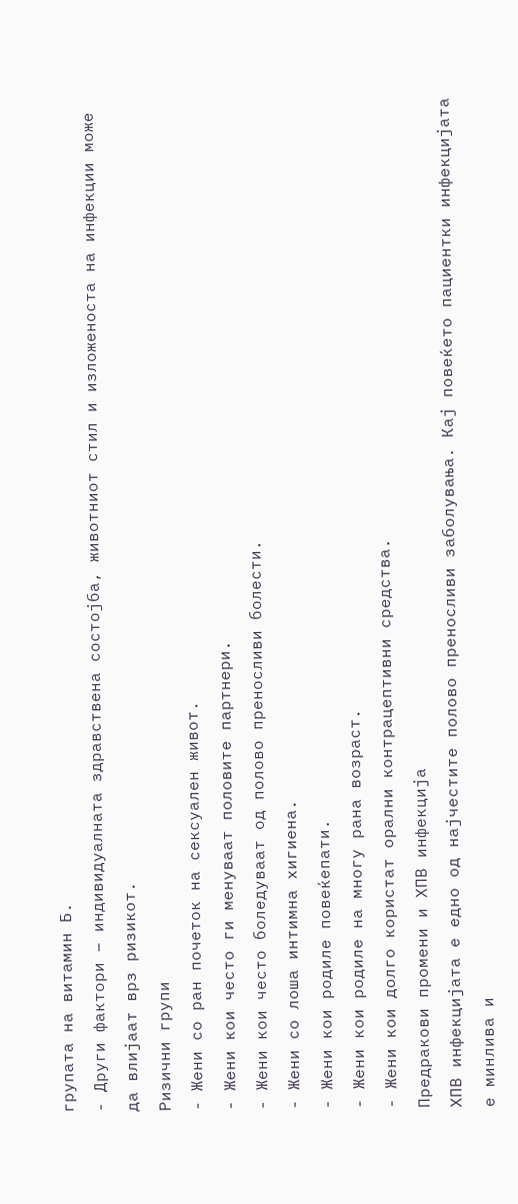групата на витамин Б.
- Други фактори – индивидуалната здравствена состојба, животниот стил и изложеноста на инфекции може да влијаат врз ризикот.
Ризични групи
- Жени со ран почеток на сексуален живот.
- Жени кои често ги менуваат половите партнери.
- Жени кои често боледуваат од полово преносливи болести.
- Жени со лоша интимна хигиена.
- Жени кои родиле повеќепати.
- Жени кои родиле на многу рана возраст.
- Жени кои долго користат орални контрацептивни средства.
Предракови промени и ХПВ инфекција
ХПВ инфекцијата е едно од најчестите полово преносливи заболувања. Кај повеќето пациентки инфекцијата е минлива и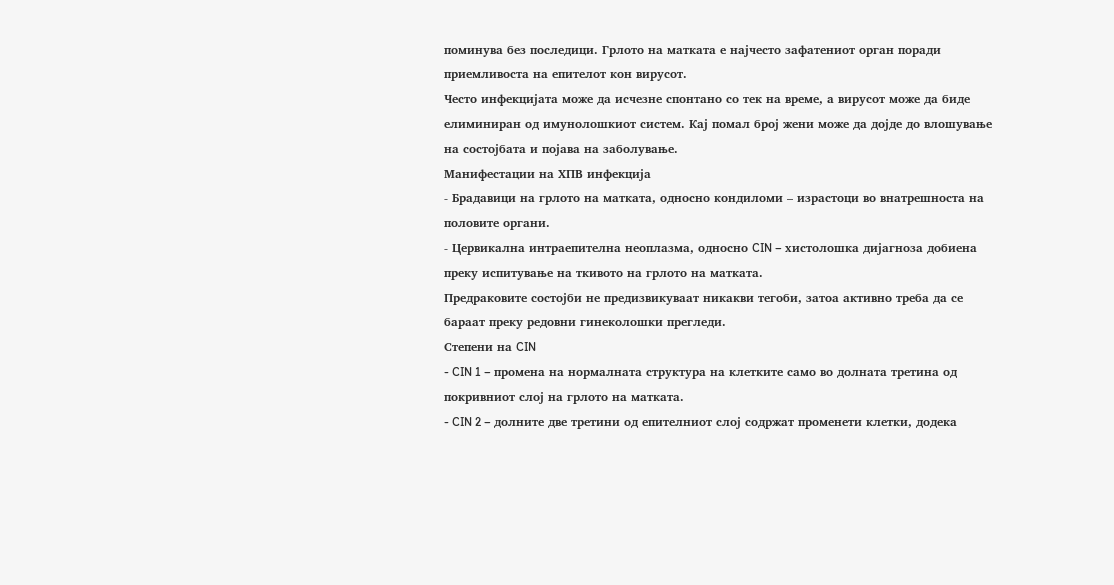поминува без последици. Грлото на матката е најчесто зафатениот орган поради приемливоста на епителот кон вирусот.
Често инфекцијата може да исчезне спонтано со тек на време, а вирусот може да биде елиминиран од имунолошкиот систем. Кај помал број жени може да дојде до влошување на состојбата и појава на заболување.
Манифестации на ХПВ инфекција
- Брадавици на грлото на матката, односно кондиломи – израстоци во внатрешноста на половите органи.
- Цервикална интраепителна неоплазма, односно CIN – хистолошка дијагноза добиена преку испитување на ткивото на грлото на матката.
Предраковите состојби не предизвикуваат никакви тегоби, затоа активно треба да се бараат преку редовни гинеколошки прегледи.
Степени на CIN
- CIN 1 – промена на нормалната структура на клетките само во долната третина од покривниот слој на грлото на матката.
- CIN 2 – долните две третини од епителниот слој содржат променети клетки, додека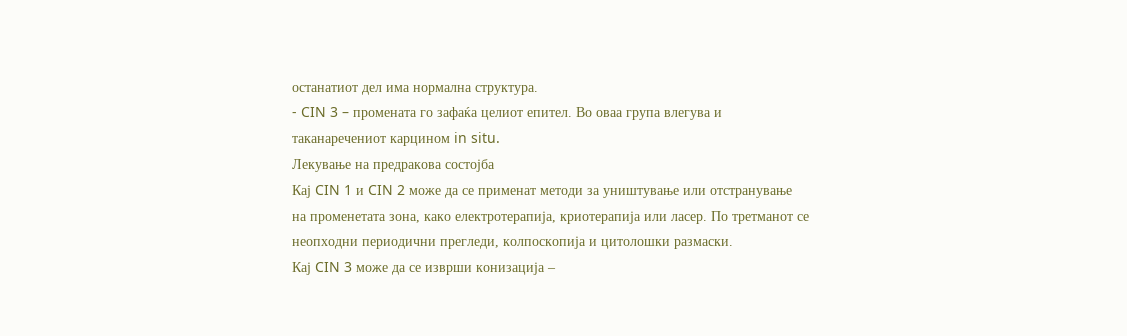останатиот дел има нормална структура.
- CIN 3 – промената го зафаќа целиот епител. Во оваа група влегува и таканаречениот карцином in situ.
Лекување на предракова состојба
Кај CIN 1 и CIN 2 може да се применат методи за уништување или отстранување на променетата зона, како електротерапија, криотерапија или ласер. По третманот се неопходни периодични прегледи, колпоскопија и цитолошки размаски.
Кај CIN 3 може да се изврши конизација –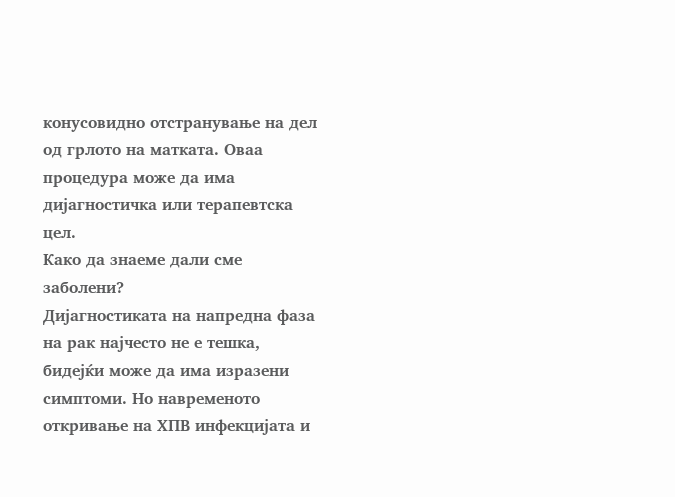конусовидно отстранување на дел од грлото на матката. Оваа процедура може да има дијагностичка или терапевтска цел.
Како да знаеме дали сме заболени?
Дијагностиката на напредна фаза на рак најчесто не е тешка, бидејќи може да има изразени симптоми. Но навременото откривање на ХПВ инфекцијата и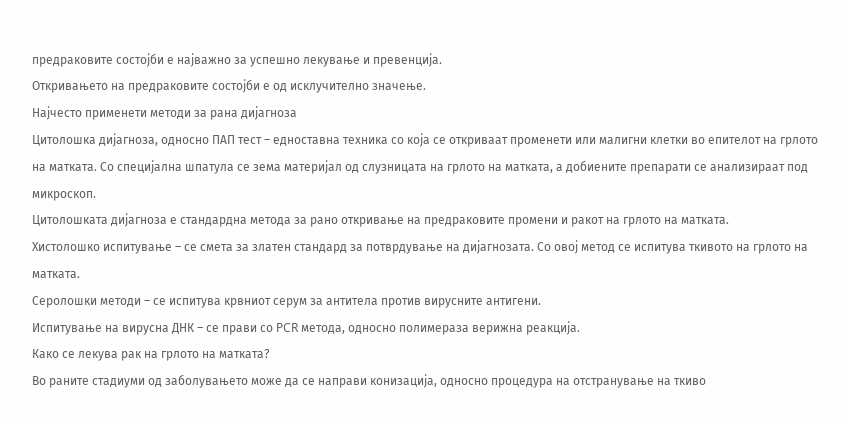предраковите состојби е најважно за успешно лекување и превенција.
Откривањето на предраковите состојби е од исклучително значење.
Најчесто применети методи за рана дијагноза
Цитолошка дијагноза, односно ПАП тест – едноставна техника со која се откриваат променети или малигни клетки во епителот на грлото на матката. Со специјална шпатула се зема материјал од слузницата на грлото на матката, а добиените препарати се анализираат под микроскоп.
Цитолошката дијагноза е стандардна метода за рано откривање на предраковите промени и ракот на грлото на матката.
Хистолошко испитување – се смета за златен стандард за потврдување на дијагнозата. Со овој метод се испитува ткивото на грлото на матката.
Серолошки методи – се испитува крвниот серум за антитела против вирусните антигени.
Испитување на вирусна ДНК – се прави со PCR метода, односно полимераза верижна реакција.
Како се лекува рак на грлото на матката?
Во раните стадиуми од заболувањето може да се направи конизација, односно процедура на отстранување на ткиво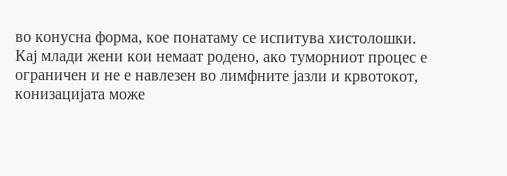во конусна форма, кое понатаму се испитува хистолошки.
Кај млади жени кои немаат родено, ако туморниот процес е ограничен и не е навлезен во лимфните јазли и крвотокот, конизацијата може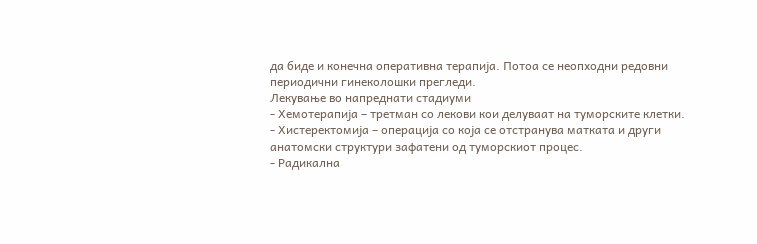да биде и конечна оперативна терапија. Потоа се неопходни редовни периодични гинеколошки прегледи.
Лекување во напреднати стадиуми
- Хемотерапија – третман со лекови кои делуваат на туморските клетки.
- Хистеректомија – операција со која се отстранува матката и други анатомски структури зафатени од туморскиот процес.
- Радикална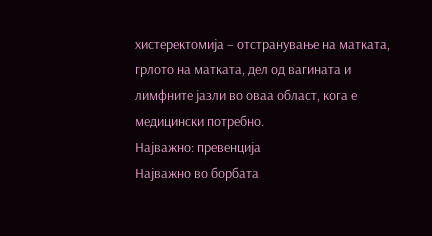хистеректомија – отстранување на матката, грлото на матката, дел од вагината и лимфните јазли во оваа област, кога е медицински потребно.
Најважно: превенција
Најважно во борбата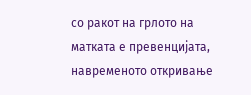со ракот на грлото на матката е превенцијата, навременото откривање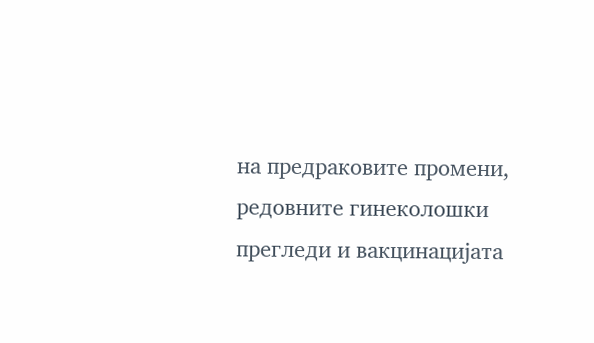на предраковите промени, редовните гинеколошки прегледи и вакцинацијата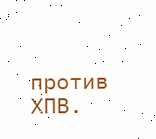против ХПВ.